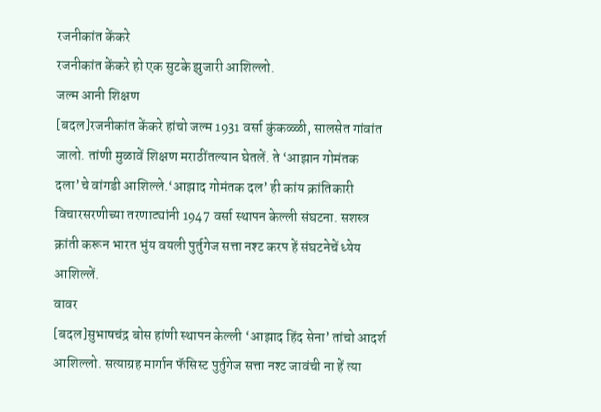रजनीकांत केंकरे
रजनीकांत केंकरे हो एक सुटके झुजारी आशिल्लो.
जल्म आनी शिक्षण
[बदल]रजनीकांत केंकरे हांचो जल्म 1931 वर्सा कुंकळ्ळी, सालसेत गांवांत जालो. तांणी मुळावें शिक्षण मराठींतल्यान घेतलें. ते ‘आझान गोमंतक दला’चे वांगडी आशिल्ले.‘आझाद गोमंतक दल’ ही कांय क्रांतिकारी विचारसरणीच्या तरणाट्यांनी 1947 वर्सा स्थापन केल्ली संघटना. सशस्त्र क्रांती करून भारत भुंय वयली पुर्तुगेज सत्ता नश्ट करप हें संघटनेचें ध्येय आशिल्लें.
वावर
[बदल]सुभाषचंद्र बोस हांणी स्थापन केल्ली ‘आझाद हिंद सेना’ तांचो आदर्श आशिल्लो. सत्याग्रह मार्गान फॅसिस्ट पुर्तुगेज सत्ता नश्ट जावंची ना हें त्या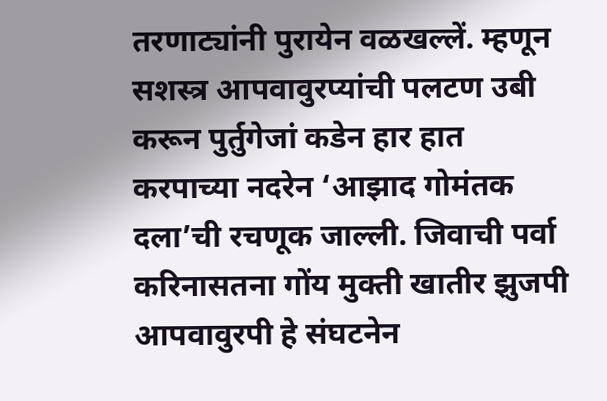तरणाट्यांनी पुरायेन वळखल्लें. म्हणून सशस्त्र आपवावुरप्यांची पलटण उबी करून पुर्तुगेजां कडेन हार हात करपाच्या नदरेन ‘आझाद गोमंतक दला’ची रचणूक जाल्ली. जिवाची पर्वा करिनासतना गोंय मुक्ती खातीर झुजपी आपवावुरपी हे संघटनेन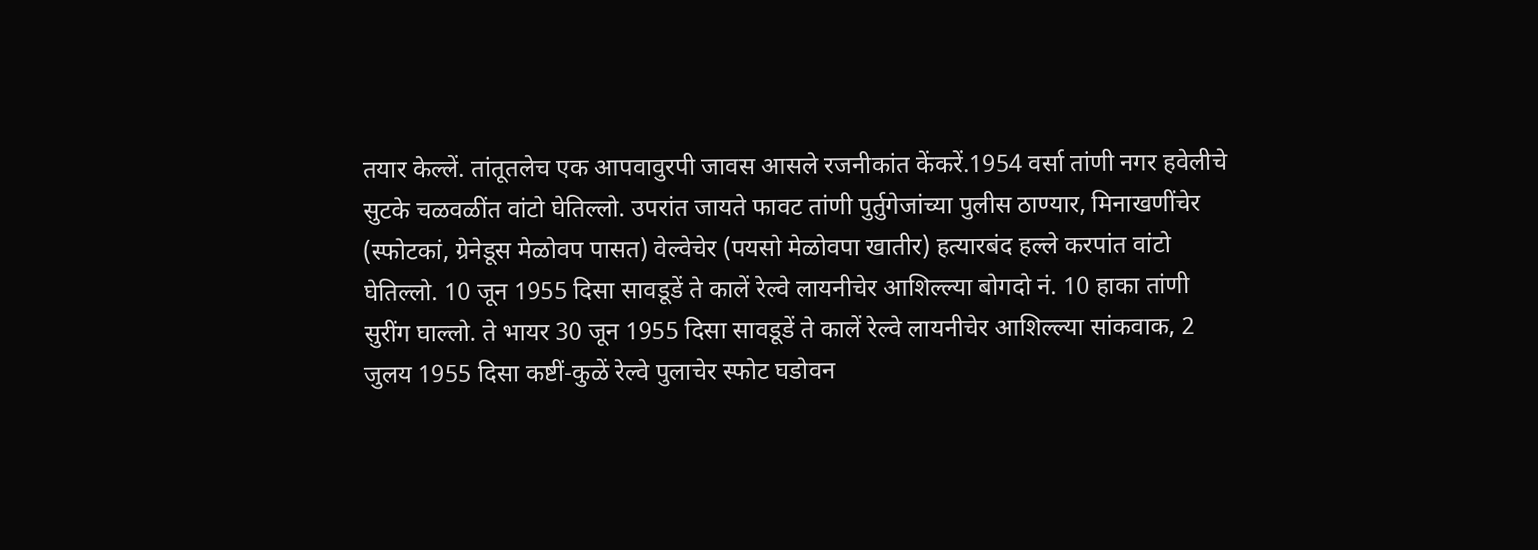तयार केल्लें. तांतूतलेच एक आपवावुरपी जावस आसले रजनीकांत केंकरें.1954 वर्सा तांणी नगर हवेलीचे सुटके चळवळींत वांटो घेतिल्लो. उपरांत जायते फावट तांणी पुर्तुगेजांच्या पुलीस ठाण्यार, मिनाखणींचेर (स्फोटकां, ग्रेनेडूस मेळोवप पासत) वेल्वेचेर (पयसो मेळोवपा खातीर) हत्यारबंद हल्ले करपांत वांटो घेतिल्लो. 10 जून 1955 दिसा सावडूडें ते कालें रेल्वे लायनीचेर आशिल्ल्या बोगदो नं. 10 हाका तांणी सुरींग घाल्लो. ते भायर 30 जून 1955 दिसा सावडूडें ते कालें रेल्वे लायनीचेर आशिल्ल्या सांकवाक, 2 जुलय 1955 दिसा कष्टीं-कुळें रेल्वे पुलाचेर स्फोट घडोवन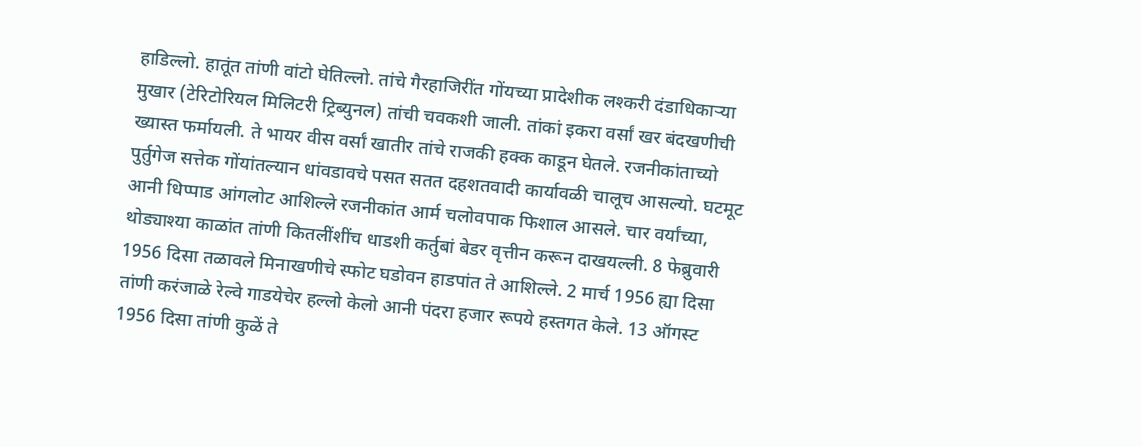हाडिल्लो. हातूंत तांणी वांटो घेतिल्लो. तांचे गैरहाजिरींत गोंयच्या प्रादेशीक लश्करी दंडाधिकाऱ्या मुखार (टेरिटोरियल मिलिटरी ट्रिब्युनल) तांची चवकशी जाली. तांकां इकरा वर्सां खर बंदखणीची ख्यास्त फर्मायली. ते भायर वीस वर्सां खातीर तांचे राजकी हक्क काडून घेतले. रजनीकांताच्यो पुर्तुगेज सत्तेक गोंयांतल्यान धांवडावचे पसत सतत दहशतवादी कार्यावळी चालूच आसल्यो. घटमूट आनी धिप्पाड आंगलोट आशिल्ले रजनीकांत आर्म चलोवपाक फिशाल आसले. चार वर्यांच्या, थोड्याश्या काळांत तांणी कितलींशींच धाडशी कर्तुबां बेडर वृत्तीन करून दाखयल्ली. 8 फेब्रुवारी 1956 दिसा तळावले मिनाखणीचे स्फोट घडोवन हाडपांत ते आशिल्ले. 2 मार्च 1956 ह्या दिसा तांणी करंजाळे रेल्वे गाडयेचेर हल्लो केलो आनी पंदरा हजार रूपये हस्तगत केले. 13 ऑगस्ट 1956 दिसा तांणी कुळें ते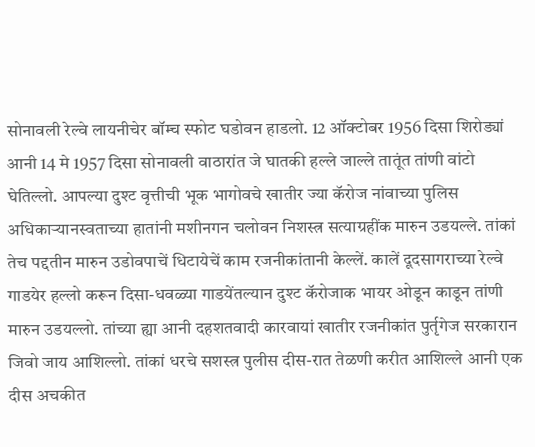सोनावली रेल्वे लायनीचेर बॉम्च स्फोट घडोवन हाडलो. 12 ऑक्टोबर 1956 दिसा शिरोड्यां आनी 14 मे 1957 दिसा सोनावली वाठारांत जे घातकी हल्ले जाल्ले तातूंत तांणी वांटो घेतिल्लो. आपल्या दुश्ट वृत्तीची भूक भागोवचे खातीर ज्या कॅरोज नांवाच्या पुलिस अधिकाऱ्यानस्वताच्या हातांनी मशीनगन चलोवन निशस्त्र सत्याग्रहींक मारुन उडयल्ले. तांकां तेच पद्दतीन मारुन उडोवपाचें धिटायेचें काम रजनीकांतानी केल्लें. कालें दूदसागराच्या रेल्वे गाडयेर हल्लो करून दिसा-धवळ्या गाडयेंतल्यान दुश्ट कॅरोजाक भायर ओडून काडून तांणी मारुन उडयल्लो. तांच्या ह्या आनी दहशतवादी कारवायां खातीर रजनीकांत पुर्तृगेज सरकारान जिवो जाय आशिल्लो. तांकां धरचे सशस्त्र पुलीस दीस-रात तेळणी करीत आशिल्ले आनी एक दीस अचकीत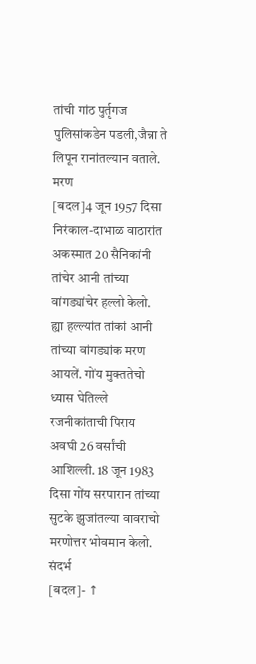तांची गांठ पुर्तृगज पुलिसांकडेन पडली,जैन्ना ते लिपून रानांतल्यान वताले.
मरण
[बदल]4 जून 1957 दिसा निरंकाल-दाभाळ वाठारांत अकस्मात 20 सैनिकांनी तांचेर आनी तांच्या वांगड्यांचेर हल्लो केलो. ह्या हल्ल्यांत तांकां आनी तांच्या वांगड्यांक मरण आयलें. गोंय मुक्ततेचो ध्यास घेतिल्ले रजनीकांताची पिराय अवघी 26 वर्सांची आशिल्ली. 18 जून 1983 दिसा गोंय सरपारान तांच्या सुटके झुजांतल्या वावराचो मरणोत्तर भोवमान केलो.
संदर्भ
[बदल]- ↑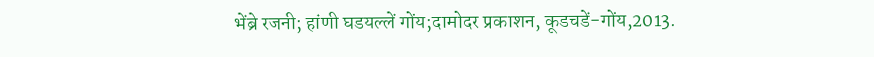भेंब्रे रजनी; हांणी घडयल्लें गोंय;दामोदर प्रकाशन, कूडचडें-गोंय,2013.